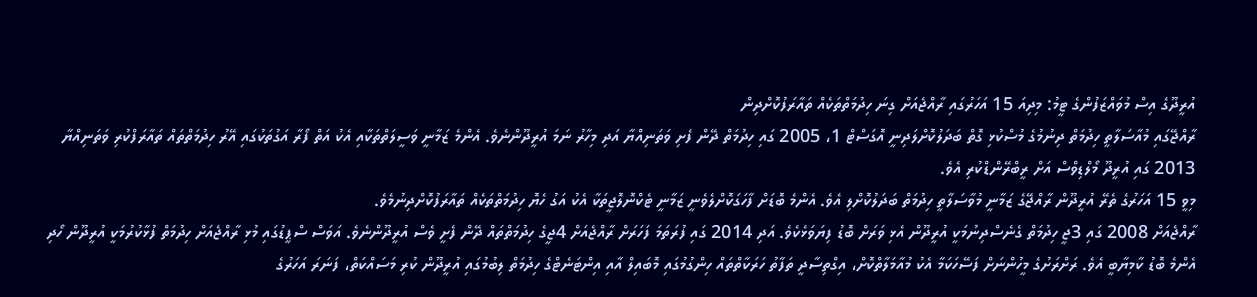އުރީދޫގެ އިސް މުވައްޒަފުންގެ ޓީމު: މިދިއަ 15 އަހަރުގައި ރާއްޖެއަށް ގިނަ ހިދުމަތްތަކެއް ތައާރަފުކޮށްދިން
ރާއްޖޭގައި މުއާސަލާތީ ހިދުމަތް ދިނުމުގެ މުސްކުޅި ގޮތް ބަދަލުކޮށްލަދިނީ އޮގަސްޓް 1، 2005 ގައި ހިދުމަތް ދޭން ފެށި ވަތަނިއްޔާ އަދި މިހާރު ނަމަ އުރީދޫންނެވެ. އެންމެ ޒަމާނީ ވަސީލަތްތަކާއި އެކު އަތް ފޯރާ އަގުތަކުގައި އޭރު ހިދުމަތްތައް ތައާރަފްކުރި ވަތަނިއްޔާ 2013 ގައި އުރީދޫ މޯލްޑިވްސް އަށް ރީބްރޭންޑްކުރި އެވެ.
މިވީ 15 އަހަރުގެ ތެރޭ އުރީދޫން ރާއްޖޭގެ ޒަމާނީ މުވާސަލާތީ ހިދުމަތް ބަދަލުކޮށްލި އެވެ. އެންމެ ބޮޑަށް ފާހަގަކޮށްލެވެނީ ޒަމާނީ ޓެކްނޮލޮޖީތަކާ އެކު އަގު ހެޔޮ ހިދުމަތްތަކެއް ތައާރަފުކޮށްދިނުމެވެ.
ރާއްޖެއަށް 2008 ގައި 3ޖީ ހިދުމަތް ގެނެސްދިނުމަކީ އުރީދޫން އެޅި ވަރަށް ބޮޑު ފިޔަވަޅެކެވެ. އަދި 2014 ގައި ފުރަތަމަ ފަހަރަށް ރާއްޖެއަށް 4ޖީގެ ހިދުމަތްތައް ދޭން ފެށީ ވެސް އުރީދޫންނެވެ. އަވަސް ސްޕީޑުގައި މުޅި ރާއްޖެއަށް ހިދުމަތް ފުޅާކުރުމަކީ އުރީދޫން ހޯދި އެންމެ ބޮޑު ކާމިޔާބީ އެވެ. ރަށްރަށުގެ މީހުންނަށް ފަސޭހަކަމާ އެކު މުއާމަލާތްކޮށް، އިގްތިސާދީ ތަފާތު ހަރަކާތްތައް ހިންގުމުގައި މޮބައިލް އާއި އިންޓަނެޓްގެ ހިދުމަތް ލިބުމުގައި އުރީދޫން ކުރި މަސައްކަތް، ފަނަރަ އަހަރުގެ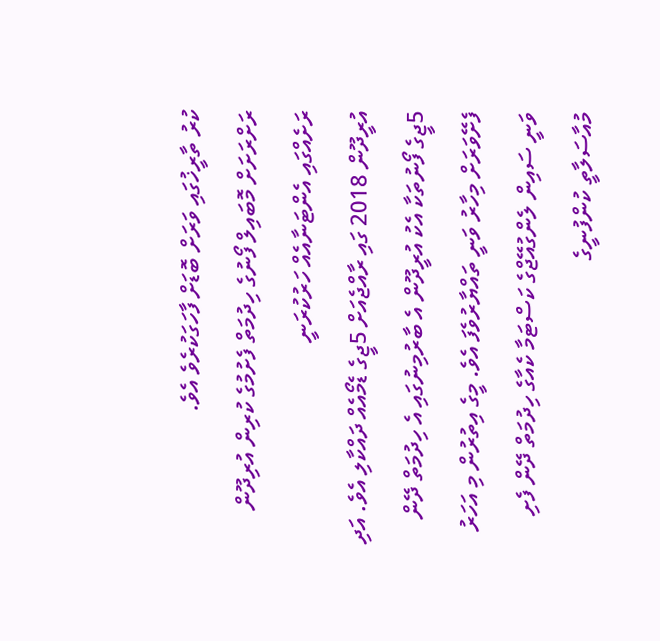ކުރު ތާރީޚުގައި ވަރަށް ބޮޑަށް ފާހަގަކުރެވެ އެވެ.
ރަށްރަށަށް މޮބައިލް ފޯނުގެ ހިދުމަތް ފެށުމުގެ ކުރިން އުރިދޫން ރަށެއްގައި އެންޓަނާއެއް ހަރުކުރަނީ
އުރީދޫން 2018 ގައި ރާއްޖެއަށް 5ޖީގެ ޑެމޯއެއް ދައްކާލި އެވެ. އަދި 5ޖީގެ ފޯނުތަކާ އެކު އުރީދޫން އެ ބާރުމިނުގައި އެ ހިދުމަތް ދޭން ފެށޭވަރަށް މިހާރު ވަނީ ތައްޔާރުވެފަ އެވެ. މީގެ އިތުރުން މި އަހަރު ވަނީ ސައިން ލެންގުއޭޖްގެ ކަސްޓަމާ ކެއާގެ ހިދުމަތް ދޭން ފެށި މުއާސަލާތީ ކުންފުނީގެ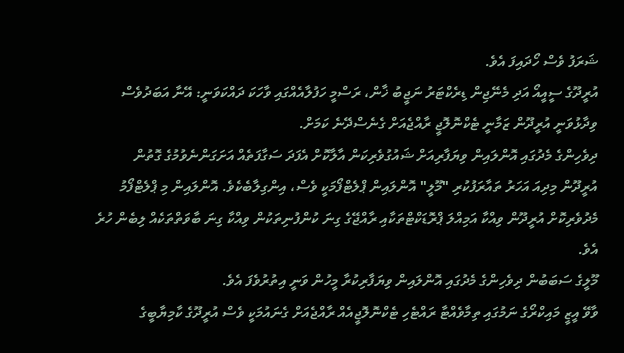ޝަރަފު ވެސް ހޯދައިފަ އެވެ.
އުރީދޫގެ ސީއީއޯ އަދި މެނޭޖިން ޑިރެކްޓަރު ނަޖީބު ޚާން، ރަސްމީ ހަފުލާއެއްގައި ވާހަކަ ދައްކަވަނީ: އޭނާ އަބަދުވެސް ވިދާޅުވަނީ އުރީދޫން ޒަމާނީ ޓެކްނޮލޮޖީ ރާއްޖެއަށް ގެނެސްދޭނެ ކަމަށް.
ދިވެހިންގެ މެދުގައި އޮންލައިން ވިޔަފާރިއަށް ޝައުގުވެރިކަން އާލާކޮށް އެފަދަ ސަގާފަތެއް އަށަގަންނެވުމުގެ ގޮތުން އުރީދޫން މިދިއަ އަހަރު ތައާރަފުކުރި "މޫލީ" އޮންލައިން ޕްލެޓްފޯމަކީ ވެސް، އިންގިލާބެކެވެ. އޮންލައިން މި ޕްލެޓްފޯމު މެދުވެރިކޮށް އުރީދޫން ވިއްކާ އަމިއްލަ ޕްރޮޑަކްޓްތަކާއި ރާއްޖޭގެ ގިނަ ކުންފުނިތަކުން ވިއްކާ ގިނަ ބާވަތްތަކެއް ލިބެން ހުރެ އެވެ.
މޫލީގެ ސަބަބުން ދިވެހިންގެ މެދުގައި އޮންލައިން ވިޔަފާރިކުރާ މީހުން ވަނީ އިތުރުވެފަ އެވެ.
ވާވޭ އީޒީ މައިކްރޯގެ ނަމުގައި ތިމާވެއްޓާ ރައްޓެހި ޓެކްނޮލޮޖީއެއް ރާއްޖެއަށް ގެނައުމަކީ ވެސް އުރީދޫގެ ކާމިޔާބީގެ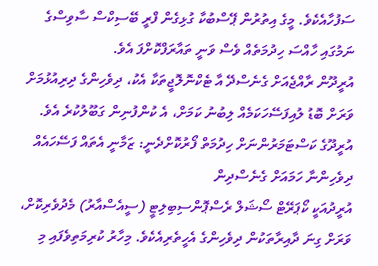ސަފުހާއެކެވެ. މީގެ އިތުރުން ޕޭސްބުކާ ގުޅިގެން ފްރީ ބޭސިކްސް ސާވިސްގެ ނަމުގައި ހާއްސަ ހިދުމަތެއް ވެސް ވަނީ ތައާރަފްކޮށްފަ އެވެ.
އުރީދޫން ރާއްޖެއަށް ގެނެސްދޭ އާ ޓެކްނޮލޮޖީތަކާ އެކު، ދިވެހިންގެ ދިރިއުޅުމަށް ވަރަށް ބޮޑު ލުއިފަސޭހަކަމެއް ލިބުނު ކަމަށް، އެ ކުންފުނިން ގަބޫލުކުރެ އެވެ.
އުރީދޫގެ ކަސްޓަމަރުންނަށް ހިދުމަތް ފޯރުކޮށްދެނީ: ޒަމާނީ އެތައް ފަސޭހައެއް ދިވެހިންނާ ހަމައަށް ގެނެސްދިން
އުރީދުއަކީ ކޯޕަރޭޓް ސޯޝަލް ރެސްޕޮންސިބިލިޓީ (ސީއެސްއާރު) މެދުވެރިކޮށް، ވަރަށް ގިނަ ދާއިރާތަކުން ދިވެހިންގެ އެހީތެރިއެކެވެ. މިހާރު ކުރިމަތިވެފައި މި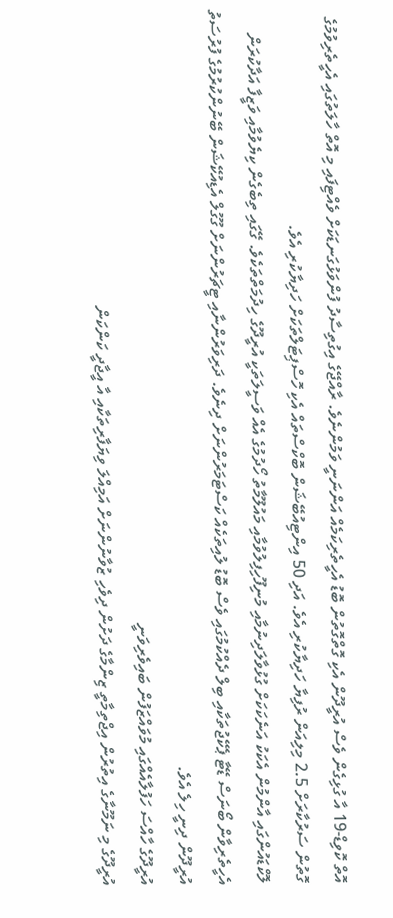އޮތް ކޮވިޑް-19 އާ ގުޅިގެން ވެސް އުރީދޫން އެކި ގޮތްގޮތުން ބޮޑު އެހީތެރިކަމެއް އަންނަނީ ވަމުންނެވެ. ރާއްޖޭގެ އިގުތިސާދު ފުންވަޅުގަނޑަކަށް ވެއްޓިފައި މި އޮތް ހާލަތުގައި އެހީތެރިވުމުގެ ގޮތުން ސަރުކާރަށް 2.5 މިލިއަން ރުފިޔާ ހަދިޔާކުރި އެވެ. އަދި 50 އިންޓިއުބޭޝަން ބޮކްސްތައް އެކި ހޮސްޕިޓަލްތަކަށް ހަދިޔާކުރި އެވެ.
ލޮކްޑައުންގައި އާންމުން އެކަކު އަނެކަކަށް ގުޅުވާލަދިނުމާއި މުނިފޫހިފިލުވުމާއި މައުލޫމާތު ހޯދުމުގެ އެއް ވަސީލަތަކީ އުރީދޫގެ ހިދުމަތްތަކެވެ. ގޭގައި ތިބެގެން ކިޔެވުމާއި ވަޒީފާ އަދާކުރަން އެހީތެރިވާން ބޯނަސް ޑޭޓާ ޕެކޭޖުތަކާއި ބިލް ދެއްކުމުގައި ވެސް ބޮޑު ލުއިތަކެއް ކަސްޓަމަރުންނަށް ދިނެވެ. ދަރިވަރުންނާއި ޓީޗަރުންނަށް ގޫގުލް އެޑިއުކޭޝަން ބޭނުންކުރުމުގެ ފުރުސަތު އުރީދޫން ދިނީ ހިލެ އެވެ.
އުރީދޫގެ ހާއްސަ ހަފުލާއެއްގައި މުވައްޒަފުން ބައިވެރިވަނީ
އުރީދޫގެ މި ނަމޫނާގެ އިތުރުން އިޖްތިމާތީ ޒިންމާގެ ދަށުން ދިވެހި ޒުވާނުންނަށް އަމިއްލަ ވިޔަފާރިތަކާއި އާ އީޖާދީ ކަންކަން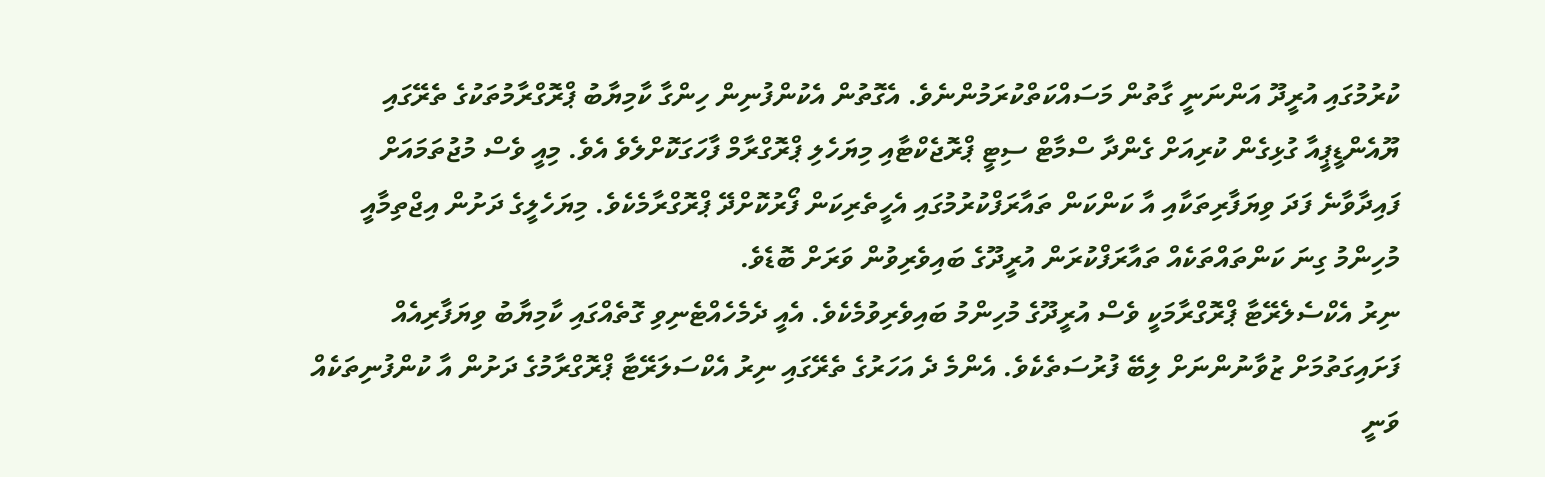ކުރުމުގައި އުރީދޫ އަންނަނީ ގާތުން މަސައްކަތްކުރަމުންނެވެ. އެގޮތުން އެކުންފުނިން ހިންގާ ކާމިޔާބު ޕްރޮގްރާމުތަކުގެ ތެރޭގައި ޔޫއެންޑީޕީއާ ގުޅިގެން ކުރިއަށް ގެންދާ ސްމާޓް ސިޓީ ޕްރޮޖެކްޓާއި މިޔަހެލި ޕްރޮގްރާމް ފާހަގަކޮށްލެވެ އެވެ. މިއީ ވެސް މުޖުތަމައަށް ފައިދާވާނެ ފަދަ ވިޔަފާރިތަކާއި އާ ކަންކަން ތައާރަފްކުރުމުގައި އެހީތެރިކަން ފޯރުކޮށްދޭ ޕްރޮގްރާމެކެވެ. މިޔަހެލީގެ ދަށުން އިޖްތިމާއީ މުހިންމު ގިނަ ކަންތައްތަކެއް ތައާރަފްކުރަން އުރީދޫގެ ބައިވެރިވުން ވަރަށް ބޮޑެވެ.
ނިރު އެކްސެލެރޭޓާ ޕްރޮގްރާމަކީ ވެސް އުރީދޫގެ މުހިންމު ބައިވެރިވުމެކެވެ. އެއީ ދެމެހެއްޓެނިވި ގޮތެއްގައި ކާމިޔާބު ވިޔަފާރިއެއް ފަށައިގަތުމަށް ޒުވާނުންނަށް ލިބޭ ފުރުސަތެކެވެ. އެންމެ ދެ އަހަރުގެ ތެރޭގައި ނިރު އެކްސަލަރޭޓާ ޕްރޮގްރާމުގެ ދަށުން އާ ކުންފުނިތަކެއް ވަނީ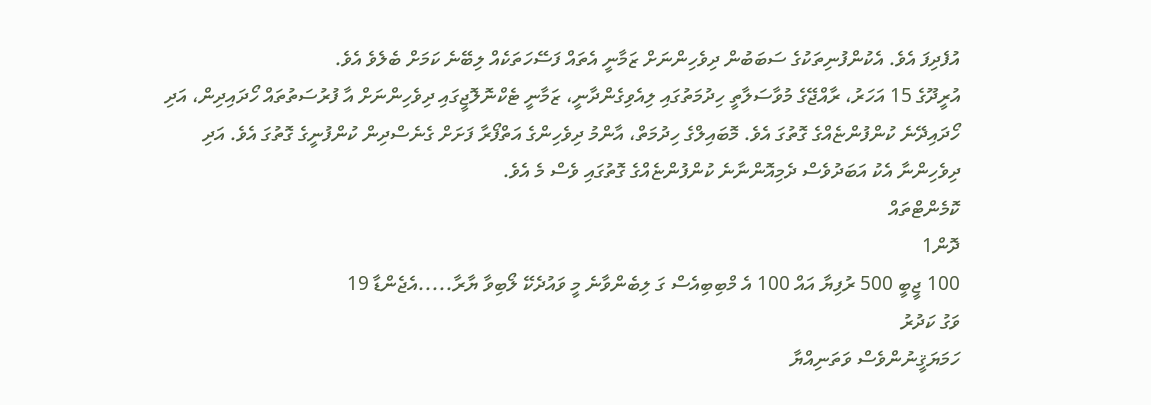އުފެދިފަ އެވެ. އެކުންފުނިތަކުގެ ސަބަބުން ދިވެހިންނަށް ޒަމާނީ އެތައް ފަސޭހަތަކެއް ލިބޭނެ ކަމަށް ބެލެވެ އެވެ.
އުރީދޫގެ 15 އަހަރު، ރާއްޖޭގެ މުވާސަލާތީ ހިދުމަތުގައި ލިއެވިގެންދާނީ، ޒަމާނީ ޓެކްނޮލޮޖީގައި ދިވެހިންނަށް އާ ފުރުސަތުތައް ހޯދައިދިން، އަދި ހޯދައިދޭނެ ކުންފުންޏެއްގެ ގޮތުގަ އެވެ. މޮބައިލްގެ ހިދުމަތް، އާންމު ދިވެހިންގެ އަތްފޯރާ ފަށަށް ގެނެސްދިން ކުންފުނީގެ ގޮތުގަ އެވެ. އަދި ދިވެހިންނާ އެކު އަބަދުވެސް ދެމިއޮންނާނެ ކުންފުންޏެއްގެ ގޮތުގައި ވެސް މެ އެވެ.
ކޮމެންޓްތައް
ދޮން1
100 ޖީބީ 500 ރުފިޔާ އައް 100 އެ މްބިބިއެސް ގަ ލިބެންވާނެ މީ ވައުދެކޭ ލޯބިވާ ޔާރާ.....އެޖެންޑާ 19
ވަގު ކަދުރު
ހަމަޔަޤީނުންވެސް ވަތަނިއްޔާ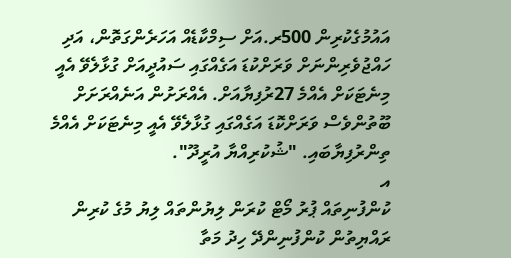އައުމުގެކުރިން 500ރ.އަށް ސިމްކާޑެއް އަހަރެންގަތޮން، އަދި ހައްޖުވެރިންނަށް ވަރަށްކުޑަ އަގެއްގައި ސައުދީއަށް ގުޅާލެވޭ އެއީ މިނެޓަކަށް އެއްމެ 27ރުފިޔާއަށް. އެއްރަށުން އަނެއްރަށަށް ބޫތުންވެސް ވަރަށްކޮޑަ އަގެއްގައި ގުޅާލެވޭ އެއީ މިނެޓަކަށް އެއްމެ ތިންރުފިޔާބައި. "ޝުކުރިއްޔާ އުރީދޫ".
އ
ކުންފުނިތައް ޕުރު މޯޓް ކުރަން ލިޔުންތައް ލިޔު މުގެ ކުރިން ރައްޔިތުން ކުންފުނިންދޭ ހިދު މަތާ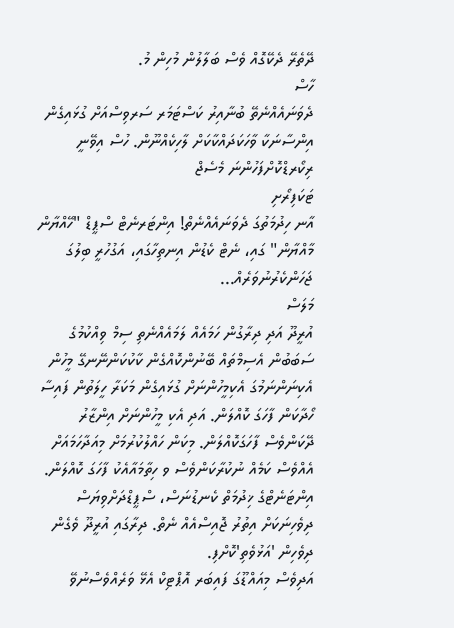ދޭތެރޭ ދެކޭގޮއް ވެސް ބަލާލުން މުހިން މު.
ހާސް
ދެވަނައެއްނެތޭ ބުނާއިރު ކަސްޓަމަރ ސަރވިސްއަށް ގުޅައިގެން އިންސާނަކާ ވާހަކަދައްކާކަށް ލާހިކެއްނޫން. ހުސް އިވޭނީ ރިކޯރޑްކޮށްފަހުންނަ މެސެޖް
ޓަކަފިރޯށި
އާނ ހިދުމަތުގަ ދެވަނައެއްނެތް! އިންޓަރނެޓް ސްޕީޑް "ހޭއްޔާން މާއްޔާން" ގައި، ނެޓް ކެޑުން އިނތިހާގައި، އަގުހުރީ ބިލުގަ ޖަހަންކެރުނުވަރެއް...
މަލަސް
އުރީދޫ އަދި ދިރާގުން ހަމައެއް ލަމައެއްނެތި ސިމް ވިއްކުމުގެ ސަބަބުން އެސިމްތައް ބޭނުންކޮއްގެން ކާކުކަންނޭނގޭ މީހުން އެކިނަންނަމުގަ އެކިމީހުންނަށް ގުޅައިގެން މަކަރާ ހީލަތުން ފައިސާ ހޯދާކަން ފާހަގަ ކޮއްލަން. އަދި އެކި މީހުންނަށް އިންޒާރު ދޭކަންވެސް ފާހަގަކޮއްލަން. މިކަން ހައްލުކުރުމަށް މިއަދާހަމައަށް އެއްވެސް ކަމެއް ނުކުރާކަންވެސް ވ ހިތާމައާއެކު ފާހަގަ ކޮއްލަން.
އިންޓަނެޓްގެ ޚިދުމަތް ކެނޑުނަސް، ސްޕީޑްދަށްވިޔަސް ދިވެހިނަކަށް އިތުރު ޖޮއިސްއެއް ނެތް. ދިރާގައި އުރީދޫ ވެގެން ދިވެހިން 'އަޅުވެތި'ކޮށްފި.
އަދިވެސް މިއައްޑޫގަ ފައިބަރ އޮޕްޓިކް އެޅޭ ވަރެއްވެސްނުވޭ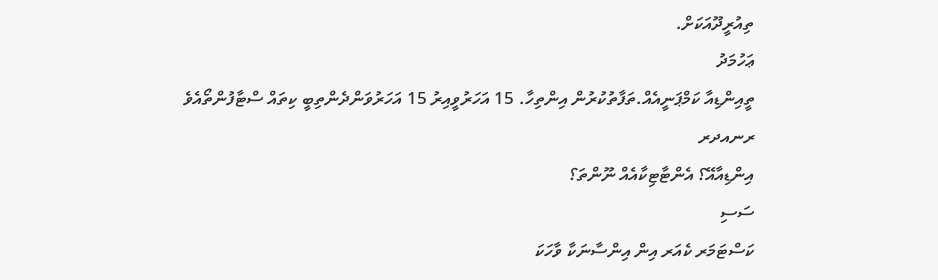ތިއުރީދޫއަކަށް.
ޢަހުމަދު
ތީއިންޑިއާ ކަމްޕަނީއެއް.ތަފާތުކުރުން އިންތިހާ. 15 އަހަރުވީއިރު 15 އަހަރުވަންދެންތިބީ ކިތައް ސްޓާފުންތޯއެވެ
ރނއދރ
އިންޑިއާއޭ؟ އެންޓާޓިކާއެއް ނޫންތަ؟
ސަސި
ކަސްޓަމަރ ކެއަރ އިން އިންސާނަކާ ވާހަކަ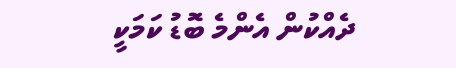ދެއްކުން އެންމެ ބޮޑު ކަމަކީ